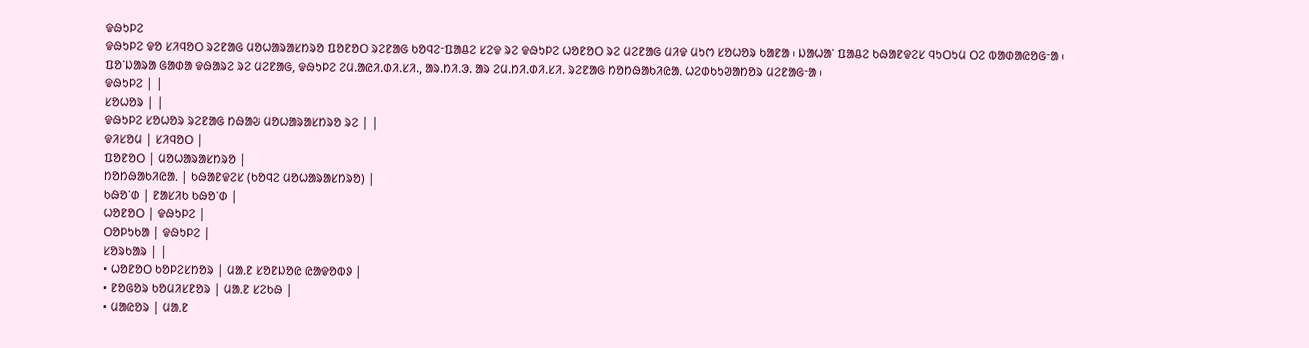ᱫᱷᱩᱞᱮ
ᱫᱷᱩᱞᱮ ᱫᱚ ᱥᱤᱧᱚᱛ ᱨᱮᱱᱟᱜ ᱢᱚᱦᱟᱨᱟᱥᱴᱨᱚ ᱯᱚᱱᱚᱛ ᱨᱮᱱᱟᱜ ᱠᱚᱧᱮᱼᱯᱟᱪᱮ ᱥᱮᱫ ᱨᱮ ᱫᱷᱩᱞᱮ ᱦᱚᱱᱚᱛ ᱨᱮ ᱢᱮᱱᱟᱜ ᱢᱤᱫ ᱢᱩᱬ ᱥᱚᱦᱚᱨ ᱠᱟᱱᱟ ᱾ ᱡᱟᱦᱟᱸ ᱯᱟᱪᱮ ᱠᱷᱟᱱᱫᱮᱥ ᱧᱩᱛᱩᱢ ᱛᱮ ᱵᱟᱰᱟᱭᱚᱜᱼᱟ ᱾ ᱯᱚᱸᱡᱟᱨᱟ ᱜᱟᱰᱟ ᱫᱷᱟᱨᱮ ᱨᱮ ᱢᱮᱱᱟᱜ, ᱫᱷᱩᱞᱮ ᱮᱢ.ᱟᱭᱤ.ᱰᱤ.ᱥᱤ., ᱟᱨ.ᱴᱤ.ᱳ. ᱟᱨ ᱮᱢ.ᱴᱤ.ᱰᱤ.ᱥᱤ. ᱨᱮᱱᱟᱜ ᱴᱚᱴᱷᱟᱠᱤᱭᱟᱹ ᱦᱮᱰᱠᱩᱣᱟᱴᱚᱨ ᱢᱮᱱᱟᱜᱼᱟ ᱾
ᱫᱷᱩᱞᱮ | |
ᱥᱚᱦᱚᱨ | |
ᱫᱷᱩᱞᱮ ᱥᱚᱦᱚᱨ ᱨᱮᱱᱟᱜ ᱴᱷᱟᱶ ᱢᱚᱦᱟᱨᱟᱥᱴᱨᱚ ᱨᱮ | |
ᱫᱤᱥᱚᱢ | ᱥᱤᱧᱚᱛ |
ᱯᱚᱱᱚᱛ | ᱢᱚᱦᱟᱨᱟᱥᱴᱨᱚ |
ᱴᱚᱴᱷᱟᱠᱤᱭᱟᱹ | ᱠᱷᱟᱱᱫᱮᱥ (ᱠᱚᱧᱮ ᱢᱚᱦᱟᱨᱟᱥᱴᱨᱚ) |
ᱠᱷᱚᱸᱰ | ᱱᱟᱥᱤᱠ ᱠᱷᱚᱸᱰ |
ᱦᱚᱱᱚᱛ | ᱫᱷᱩᱞᱮ |
ᱛᱚᱞᱩᱠᱟ | ᱫᱷᱩᱞᱮ |
ᱥᱚᱨᱠᱟᱨ | |
• ᱦᱚᱱᱚᱛ ᱠᱚᱞᱮᱥᱴᱚᱨ | ᱢᱟᱹᱱ ᱥᱚᱱᱡᱚᱭ ᱭᱟᱫᱚᱵᱽ |
• ᱱᱚᱜᱚᱨ ᱠᱚᱢᱤᱥᱱᱚᱨ | ᱢᱟᱹᱱ ᱥᱮᱠᱷ |
• ᱢᱟᱭᱚᱨ | ᱢᱟᱹᱱ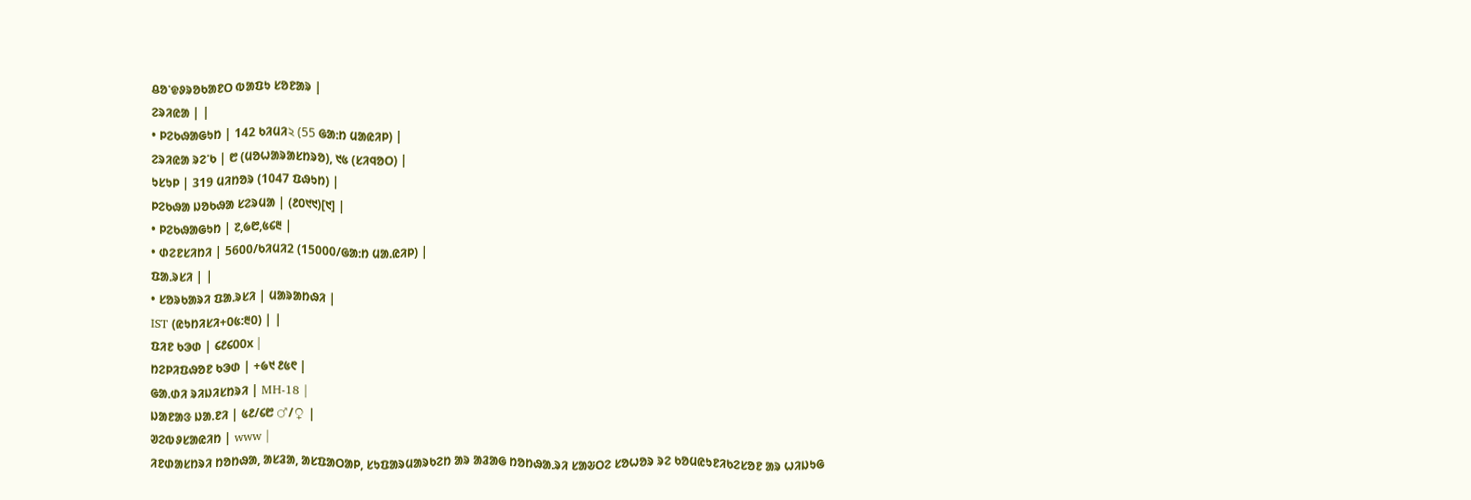ᱪᱚᱸᱫᱽᱨᱚᱠᱟᱱᱛ ᱵᱟᱯᱩ ᱥᱚᱱᱟᱨ |
ᱮᱨᱤᱭᱟ | |
• ᱞᱮᱠᱷᱟᱜᱩᱴ | 142 ᱠᱤᱢᱤ২ (55 ᱜᱟᱺᱴ ᱢᱟᱭᱤᱞ) |
ᱮᱨᱤᱭᱟ ᱨᱮᱸᱠ | ᱘ (ᱢᱚᱦᱟᱨᱟᱥᱴᱨᱚ), ᱑᱕ (ᱥᱤᱧᱚᱛ) |
ᱩᱥᱩᱞ | 319 ᱢᱤᱴᱚᱨ (1047 ᱯᱷᱩᱴ) |
ᱞᱮᱠᱷᱟ ᱡᱚᱠᱷᱟ ᱥᱮᱨᱢᱟ | (᱒᱐᱑᱑)[᱑] |
• ᱞᱮᱠᱷᱟᱜᱩᱴ | ᱗,᱙᱘,᱕᱔᱓ |
• ᱰᱮᱱᱥᱤᱴᱤ | 5600/ᱠᱤᱢᱤ2 (15000/ᱜᱟᱺᱴ ᱢᱟᱹᱭᱤᱞ) |
ᱯᱟᱹᱨᱥᱤ | |
• ᱥᱚᱨᱠᱟᱨᱤ ᱯᱟᱹᱨᱥᱤ | ᱢᱟᱨᱟᱴᱷᱤ |
IST (ᱭᱩᱴᱤᱥᱤ+᱐᱕:᱓᱐) | |
ᱯᱤᱱ ᱠᱳᱰ | ᱔᱒᱔᱐᱐x |
ᱴᱮᱞᱤᱯᱷᱚᱱ ᱠᱳᱰ | +᱙᱑ ᱒᱕᱖ |
ᱜᱟᱹᱰᱤ ᱨᱤᱡᱤᱥᱴᱨᱤ | MH-18 |
ᱡᱟᱱᱟᱝ ᱡᱟᱹᱱᱤ | ᱕᱒/᱔᱘ ♂/♀ |
ᱣᱮᱵᱽᱥᱟᱭᱤᱴ | www |
ᱤᱱᱰᱟᱥᱴᱨᱤ ᱴᱚᱴᱷᱟ, ᱟᱥᱲᱟ, ᱟᱥᱯᱟᱛᱟᱞ, ᱥᱩᱯᱟᱨᱢᱟᱨᱠᱮᱴ ᱟᱨ ᱟᱲᱟᱜ ᱴᱚᱴᱷᱟᱹᱨᱤ ᱥᱟᱶᱛᱮ ᱥᱚᱦᱚᱨ ᱨᱮ ᱠᱚᱢᱭᱩᱱᱤᱠᱮᱥᱚᱱ ᱟᱨ ᱦᱤᱡᱩᱜ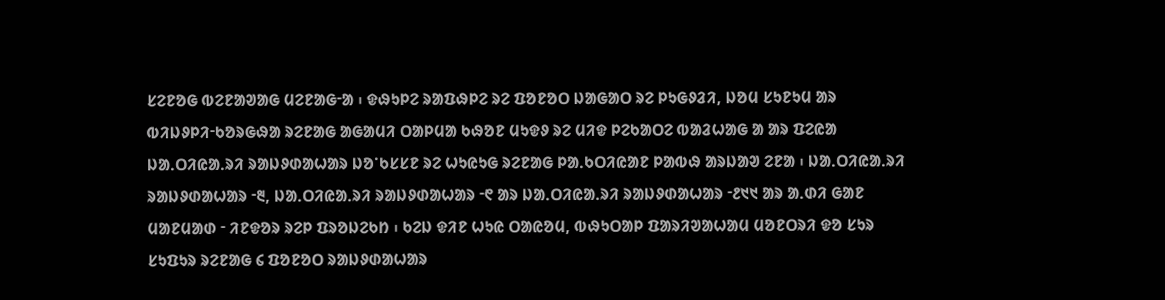ᱥᱮᱱᱚᱜ ᱵᱮᱱᱟᱣᱟᱜ ᱢᱮᱱᱟᱜᱼᱟ ᱾ ᱫᱷᱩᱞᱮ ᱨᱟᱯᱷᱞᱮ ᱨᱮ ᱯᱚᱱᱚᱛ ᱡᱟᱜᱟᱛ ᱨᱮ ᱞᱩᱜᱽᱲᱤ, ᱡᱚᱢ ᱥᱩᱱᱩᱢ ᱟᱨ ᱵᱤᱡᱽᱞᱤᱼᱠᱚᱨᱜᱷᱟ ᱨᱮᱱᱟᱜ ᱟᱜᱟᱢᱤ ᱛᱟᱞᱢᱟ ᱠᱷᱚᱱ ᱢᱩᱫᱽ ᱨᱮ ᱢᱤᱫ ᱞᱮᱠᱟᱛᱮ ᱵᱟᱲᱦᱟᱜ ᱟ ᱟᱨ ᱯᱮᱭᱟ ᱡᱟᱹᱛᱤᱭᱟᱹᱨᱤ ᱨᱟᱡᱽᱰᱟᱦᱟᱨ ᱡᱚᱸᱠᱥᱥᱱ ᱨᱮ ᱦᱩᱭᱩᱜ ᱨᱮᱱᱟᱜ ᱞᱟᱹᱠᱛᱤᱭᱟᱱ ᱞᱟᱵᱷ ᱟᱨᱡᱟᱣ ᱮᱱᱟ ᱾ ᱡᱟᱹᱛᱤᱭᱟᱹᱨᱤ ᱨᱟᱡᱽᱰᱟᱦᱟᱨ ᱼ᱓, ᱡᱟᱹᱛᱤᱭᱟᱹᱨᱤ ᱨᱟᱡᱽᱰᱟᱦᱟᱨ ᱼ᱖ ᱟᱨ ᱡᱟᱹᱛᱤᱭᱟᱹᱨᱤ ᱨᱟᱡᱽᱰᱟᱦᱟᱨ ᱼ᱒᱑᱑ ᱟᱨ ᱟᱹᱰᱤ ᱜᱟᱱ ᱢᱟᱱᱢᱟᱰ ᱼ ᱤᱱᱫᱚᱨ ᱨᱮᱞ ᱯᱨᱚᱡᱮᱠᱴ ᱾ ᱠᱮᱡ ᱫᱤᱱ ᱦᱩᱭ ᱛᱟᱭᱚᱢ, ᱵᱷᱩᱛᱟᱞ ᱯᱟᱨᱤᱣᱟᱦᱟᱢ ᱢᱚᱱᱛᱨᱤ ᱫᱚ ᱥᱩᱨ ᱥᱩᱯᱩᱨ ᱨᱮᱱᱟᱜ ᱔ ᱯᱚᱱᱚᱛ ᱨᱟᱡᱽᱰᱟᱦᱟᱨ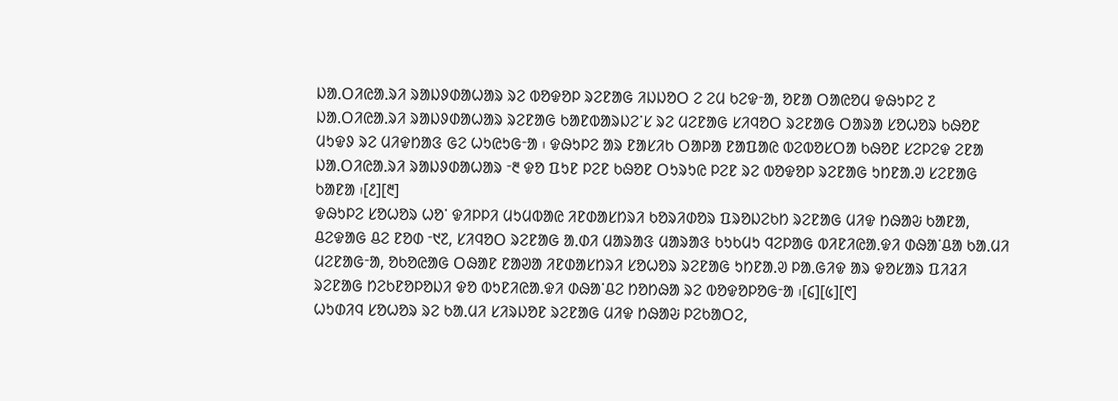ᱡᱟᱹᱛᱤᱭᱟᱹᱨᱤ ᱨᱟᱡᱽᱰᱟᱦᱟᱨ ᱨᱮ ᱵᱚᱫᱚᱞ ᱨᱮᱱᱟᱜ ᱤᱡᱡᱚᱛ ᱮ ᱮᱢ ᱠᱮᱫᱼᱟ, ᱚᱱᱟ ᱛᱟᱭᱚᱢ ᱫᱷᱩᱞᱮ ᱗ ᱡᱟᱹᱛᱤᱭᱟᱹᱨᱤ ᱨᱟᱡᱽᱰᱟᱦᱟᱨ ᱨᱮᱱᱟᱜ ᱠᱟᱱᱵᱟᱨᱡᱮᱸᱥ ᱨᱮ ᱢᱮᱱᱟᱜ ᱥᱤᱧᱚᱛ ᱨᱮᱱᱟᱜ ᱛᱟᱨᱟ ᱥᱚᱦᱚᱨ ᱠᱷᱚᱱ ᱢᱩᱫᱽ ᱨᱮ ᱢᱤᱫᱴᱟᱝ ᱜᱮ ᱦᱩᱭᱩᱜᱼᱟ ᱾ ᱫᱷᱩᱞᱮ ᱟᱨ ᱱᱟᱥᱤᱠ ᱛᱟᱞᱟ ᱱᱟᱯᱟᱭ ᱵᱮᱵᱚᱥᱛᱟ ᱠᱷᱚᱱ ᱥᱮᱞᱮᱫ ᱮᱱᱟ ᱡᱟᱹᱛᱤᱭᱟᱹᱨᱤ ᱨᱟᱡᱽᱰᱟᱦᱟᱨ ᱼ᱓ ᱫᱚ ᱯᱩᱱ ᱞᱮᱱ ᱠᱷᱚᱱ ᱛᱩᱨᱩᱭ ᱞᱮᱱ ᱨᱮ ᱵᱚᱫᱚᱞ ᱨᱮᱱᱟᱜ ᱩᱴᱱᱟᱹᱣ ᱥᱮᱱᱟᱜ ᱠᱟᱱᱟ ᱾[᱒][᱓]
ᱫᱷᱩᱞᱮ ᱥᱚᱦᱚᱨ ᱦᱚᱸ ᱫᱤᱞᱞᱤ ᱢᱩᱢᱵᱟᱭ ᱤᱱᱰᱟᱥᱴᱨᱤ ᱠᱚᱨᱤᱰᱚᱨ ᱯᱨᱚᱡᱮᱠᱴ ᱨᱮᱱᱟᱜ ᱢᱤᱫ ᱴᱷᱟᱶ ᱠᱟᱱᱟ, ᱪᱮᱫᱟᱜ ᱪᱮ ᱱᱚᱰ ᱼ᱑᱗, ᱥᱤᱧᱚᱛ ᱨᱮᱱᱟᱜ ᱟᱹᱰᱤ ᱢᱟᱨᱟᱝ ᱢᱟᱨᱟᱝ ᱠᱩᱠᱢᱩ ᱧᱮᱞᱟᱜ ᱵᱤᱱᱤᱭᱟᱹᱫᱤ ᱰᱷᱟᱸᱪᱟ ᱠᱟᱹᱢᱤ ᱢᱮᱱᱟᱜᱼᱟ, ᱚᱠᱚᱭᱟᱜ ᱛᱷᱟᱱ ᱱᱟᱣᱟ ᱤᱱᱰᱟᱥᱴᱨᱤ ᱥᱚᱦᱚᱨ ᱨᱮᱱᱟᱜ ᱩᱴᱱᱟᱹᱣ ᱞᱟᱹᱜᱤᱫ ᱟᱨ ᱫᱚᱥᱟᱨ ᱯᱤᱲᱤ ᱨᱮᱱᱟᱜ ᱴᱮᱠᱱᱚᱞᱚᱡᱤ ᱫᱚ ᱵᱩᱱᱤᱭᱟᱹᱫᱤ ᱰᱷᱟᱸᱪᱮ ᱴᱚᱴᱷᱟ ᱨᱮ ᱵᱚᱫᱚᱞᱚᱜᱼᱟ ᱾[᱔][᱕][᱖]
ᱦᱩᱰᱤᱧ ᱥᱚᱦᱚᱨ ᱨᱮ ᱠᱟᱹᱢᱤ ᱥᱤᱨᱡᱚᱱ ᱨᱮᱱᱟᱜ ᱢᱤᱫ ᱴᱷᱟᱶ ᱞᱮᱠᱟᱛᱮ,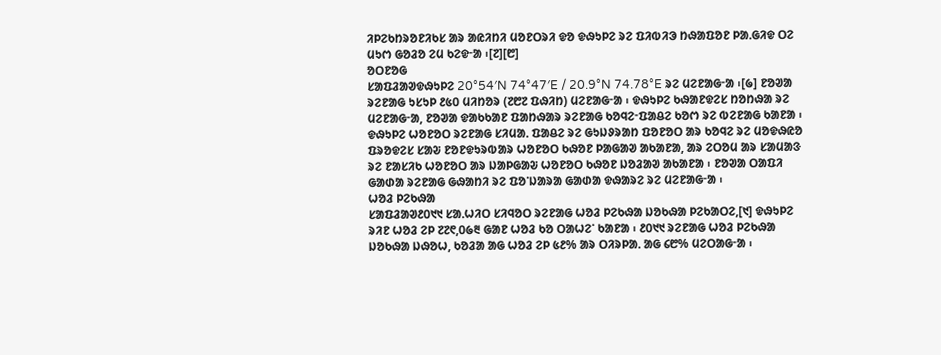ᱤᱞᱮᱠᱴᱨᱚᱱᱤᱠᱥ ᱟᱨ ᱟᱭᱤᱴᱤ ᱢᱚᱱᱛᱨᱤ ᱫᱚ ᱫᱷᱩᱞᱮ ᱨᱮ ᱯᱤᱵᱤᱳ ᱴᱷᱟᱯᱚᱱ ᱞᱟᱹᱜᱤᱫ ᱛᱮ ᱢᱩᱬ ᱜᱚᱲᱚ ᱮᱢ ᱠᱮᱫᱼᱟ ᱾[᱗][᱘]
ᱚᱛᱱᱚᱜ
ᱥᱟᱯᱲᱟᱣᱫᱷᱩᱞᱮ 20°54′N 74°47′E / 20.9°N 74.78°E ᱨᱮ ᱢᱮᱱᱟᱜᱼᱟ ᱾[᱙] ᱱᱚᱣᱟ ᱨᱮᱱᱟᱜ ᱩᱥᱩᱞ ᱒᱕᱐ ᱢᱤᱴᱚᱨ (᱗᱘᱗ ᱯᱷᱤᱴ) ᱢᱮᱱᱟᱜᱼᱟ ᱾ ᱫᱷᱩᱞᱮ ᱠᱷᱟᱱᱫᱮᱥ ᱴᱚᱴᱷᱟ ᱨᱮ ᱢᱮᱱᱟᱜᱼᱟ, ᱱᱚᱣᱟ ᱫᱟᱠᱠᱟᱱ ᱯᱟᱴᱷᱟᱨ ᱨᱮᱱᱟᱜ ᱠᱚᱧᱮᱼᱯᱟᱪᱮ ᱠᱚᱬ ᱨᱮ ᱵᱮᱱᱟᱜ ᱠᱟᱱᱟ ᱾
ᱫᱷᱩᱞᱮ ᱦᱚᱱᱚᱛ ᱨᱮᱱᱟᱜ ᱥᱤᱢᱟᱹ ᱯᱟᱪᱮ ᱨᱮ ᱜᱩᱡᱽᱨᱟᱴ ᱯᱚᱱᱚᱛ ᱟᱨ ᱠᱚᱧᱮ ᱨᱮ ᱢᱚᱫᱷᱭᱚ ᱯᱨᱚᱫᱮᱥ ᱥᱟᱶ ᱱᱚᱱᱫᱩᱨᱵᱟᱨ ᱦᱚᱱᱚᱛ ᱠᱷᱚᱱ ᱞᱟᱜᱟᱣ ᱟᱠᱟᱱᱟ, ᱟᱨ ᱮᱛᱚᱢ ᱟᱨ ᱥᱟᱢᱟᱝ ᱨᱮ ᱱᱟᱥᱤᱠ ᱦᱚᱱᱚᱛ ᱟᱨ ᱡᱟᱞᱜᱟᱶ ᱦᱚᱱᱚᱛ ᱠᱷᱚᱱ ᱡᱚᱲᱟᱣ ᱟᱠᱟᱱᱟ ᱾ ᱱᱚᱣᱟ ᱛᱟᱯᱤ ᱜᱟᱰᱟ ᱨᱮᱱᱟᱜ ᱜᱷᱟᱴᱤ ᱨᱮ ᱯᱚᱸᱡᱟᱨᱟ ᱜᱟᱰᱟ ᱫᱷᱟᱨᱮ ᱨᱮ ᱢᱮᱱᱟᱜᱼᱟ ᱾
ᱦᱚᱲ ᱞᱮᱠᱷᱟ
ᱥᱟᱯᱲᱟᱣ᱒᱐᱑᱑ ᱥᱟᱹᱦᱤᱛ ᱥᱤᱧᱚᱛ ᱨᱮᱱᱟᱜ ᱦᱚᱲ ᱞᱮᱠᱷᱟ ᱡᱚᱠᱷᱟ ᱞᱮᱠᱟᱛᱮ,[᱑] ᱫᱷᱩᱞᱮ ᱨᱤᱱ ᱦᱚᱲ ᱮᱞ ᱗᱗᱖,᱐᱙᱓ ᱜᱟᱱ ᱦᱚᱲ ᱠᱚ ᱛᱟᱦᱮᱸ ᱠᱟᱱᱟ ᱾ ᱒᱐᱑᱑ ᱨᱮᱱᱟᱜ ᱦᱚᱲ ᱞᱮᱠᱷᱟ ᱡᱚᱠᱷᱟ ᱡᱷᱚᱦ, ᱠᱚᱲᱟ ᱟᱜ ᱦᱚᱲ ᱮᱞ ᱕᱒% ᱟᱨ ᱛᱤᱨᱞᱟᱹ ᱟᱜ ᱔᱘% ᱢᱮᱛᱟᱜᱼᱟ ᱾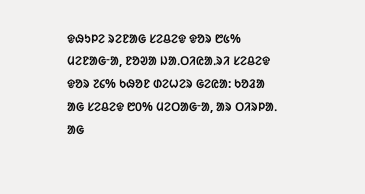ᱫᱷᱩᱞᱮ ᱨᱮᱱᱟᱜ ᱥᱮᱪᱮᱫ ᱫᱚᱨ ᱘᱕% ᱢᱮᱱᱟᱜᱼᱟ, ᱱᱚᱣᱟ ᱡᱟᱹᱛᱤᱭᱟᱹᱨᱤ ᱥᱮᱪᱮᱫ ᱫᱚᱨ ᱗᱔% ᱠᱷᱚᱱ ᱰᱮᱦᱮᱨ ᱜᱮᱭᱟ: ᱠᱚᱲᱟ ᱟᱜ ᱥᱮᱪᱮᱫ ᱘᱐% ᱢᱮᱛᱟᱜᱼᱟ, ᱟᱨ ᱛᱤᱨᱞᱟᱹ ᱟᱜ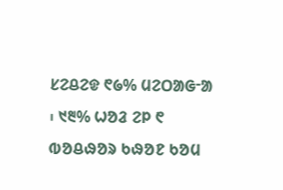ᱥᱮᱪᱮᱫ ᱖᱙% ᱢᱮᱛᱟᱜᱼᱟ ᱾ ᱑᱓% ᱦᱚᱲ ᱮᱞ ᱖ ᱵᱚᱪᱷᱚᱨ ᱠᱷᱚᱱ ᱠᱚᱢ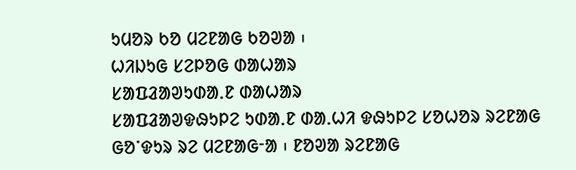ᱩᱢᱚᱨ ᱠᱚ ᱢᱮᱱᱟᱜ ᱠᱚᱣᱟ ᱾
ᱦᱤᱡᱩᱜ ᱥᱮᱞᱚᱜ ᱰᱟᱦᱟᱨ
ᱥᱟᱯᱲᱟᱣᱩᱰᱟᱹᱱ ᱰᱟᱦᱟᱨ
ᱥᱟᱯᱲᱟᱣᱫᱷᱩᱞᱮ ᱩᱰᱟᱹᱱ ᱰᱟᱹᱦᱤ ᱫᱷᱩᱞᱮ ᱥᱚᱦᱚᱨ ᱨᱮᱱᱟᱜ ᱜᱚᱸᱫᱩᱨ ᱨᱮ ᱢᱮᱱᱟᱜᱼᱟ ᱾ ᱱᱚᱣᱟ ᱨᱮᱱᱟᱜ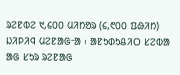ᱨᱮᱱᱵᱮ ᱑,᱔᱐᱐ ᱢᱤᱴᱚᱨ (᱔,᱖᱐᱐ ᱯᱷᱤᱴ) ᱡᱤᱞᱤᱧ ᱢᱮᱱᱟᱜᱼᱟ ᱾ ᱟᱱᱩᱰᱩᱪᱤᱛ ᱥᱮᱵᱟ ᱟᱜ ᱥᱩᱨ ᱨᱮᱱᱟᱜ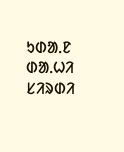ᱩᱰᱟᱹᱱ ᱰᱟᱹᱦᱤ ᱥᱤᱨᱰᱤ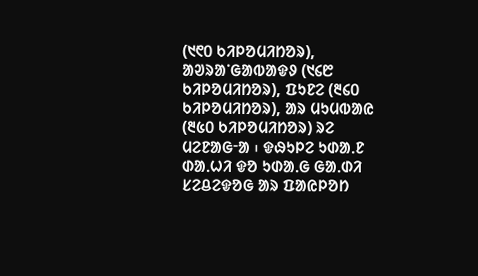(᱑᱖᱐ ᱠᱤᱞᱚᱢᱤᱴᱚᱨ), ᱟᱣᱨᱟᱸᱜᱟᱵᱟᱫᱽ (᱑᱔᱘ ᱠᱤᱞᱚᱢᱤᱴᱚᱨ), ᱯᱩᱱᱮ (᱓᱔᱐ ᱠᱤᱞᱚᱢᱤᱴᱚᱨ), ᱟᱨ ᱢᱩᱢᱵᱟᱭ (᱓᱕᱐ ᱠᱤᱞᱚᱢᱤᱴᱚᱨ) ᱨᱮ ᱢᱮᱱᱟᱜᱼᱟ ᱾ ᱫᱷᱩᱞᱮ ᱩᱰᱟᱹᱱ ᱰᱟᱹᱦᱤ ᱫᱚ ᱩᱰᱟᱹᱜ ᱜᱟᱹᱰᱤ ᱥᱮᱪᱮᱫᱚᱜ ᱟᱨ ᱯᱟᱭᱞᱚᱴ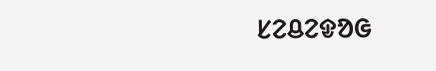ᱥᱮᱪᱮᱫᱚᱜ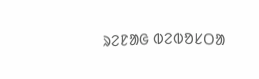ᱨᱮᱱᱟᱜ ᱵᱮᱵᱚᱥᱛᱟ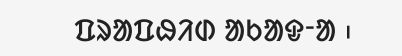ᱯᱨᱟᱯᱷᱤᱰ ᱟᱠᱟᱫᱼᱟ ᱾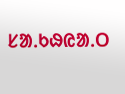ᱥᱟᱹᱠᱷᱭᱟᱹᱛ